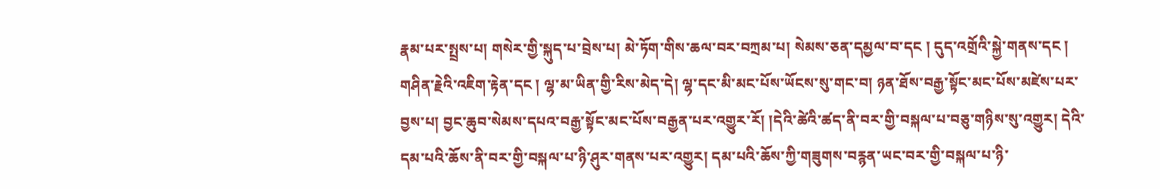རྣམ་པར་སྤྲས་པ། གསེར་གྱི་སྐུད་པ་བྲེས་པ། མེ་ཏོག་གིས་ཆལ་བར་བཀྲམ་པ། སེམས་ཅན་དམྱལ་བ་དང ། དུད་འགྲོའི་སྐྱེ་གནས་དང ། གཤིན་རྗེའི་འཇིག་རྟེན་དང ། ལྷ་མ་ཡིན་གྱི་རིས་མེད་དེ། ལྷ་དང་མི་མང་པོས་ཡོངས་སུ་གང་བ། ཉན་ཐོས་བརྒྱ་སྟོང་མང་པོས་མཛེས་པར་བྱས་པ། བྱང་ཆུབ་སེམས་དཔའ་བརྒྱ་སྟོང་མང་པོས་བརྒྱན་པར་འགྱུར་རོ། །དེའི་ཚེའི་ཚད་ནི་བར་གྱི་བསྐལ་པ་བཅུ་གཉིས་སུ་འགྱུར། དེའི་དམ་པའི་ཆོས་ནི་བར་གྱི་བསྐལ་པ་ཉི་ཤུར་གནས་པར་འགྱུར། དམ་པའི་ཆོས་ཀྱི་གཟུགས་བརྙན་ཡང་བར་གྱི་བསྐལ་པ་ཉི་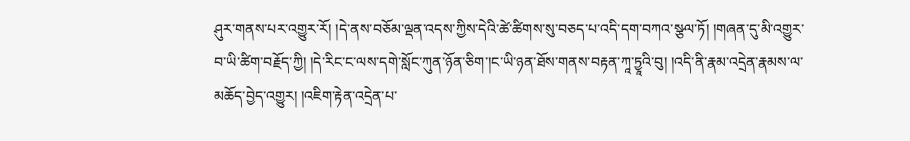ཤུར་གནས་པར་འགྱུར་རོ། །དེ་ནས་བཅོམ་ལྡན་འདས་ཀྱིས་དེའི་ཚེ་ཚིགས་སུ་བཅད་པ་འདི་དག་བཀའ་སྩལ་ཏོ། །གཞན་དུ་མི་འགྱུར་བ་ཡི་ཚིག་བརྗོད་ཀྱི། །དེ་རིང་ང་ལས་དགེ་སློང་ཀུན་ཉོན་ཅིག་།ང་ཡི་ཉན་ཐོས་གནས་བརྟན་ཀཱ་ཏྱཱའི་བུ། །འདི་ནི་རྣམ་འདྲེན་རྣམས་ལ་མཆོད་བྱེད་འགྱུར། །འཇིག་རྟེན་འདྲེན་པ་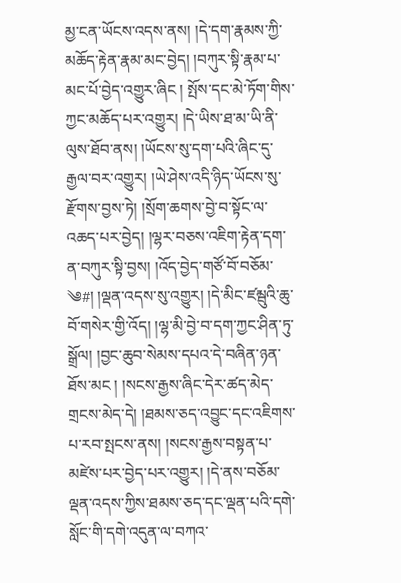མྱ་ངན་ཡོངས་འདས་ནས། །དེ་དག་རྣམས་ཀྱི་མཆོད་རྟེན་རྣམ་མང་བྱེད། །བཀུར་སྟི་རྣམ་པ་མང་པོ་བྱེད་འགྱུར་ཞིང ། སྤོས་དང་མེ་ཏོག་གིས་ཀྱང་མཆོད་པར་འགྱུར། །དེ་ཡིས་ཐ་མ་ཡི་ནི་ལུས་ཐོབ་ནས། །ཡོངས་སུ་དག་པའི་ཞིང་དུ་རྒྱལ་བར་འགྱུར། །ཡེ་ཤེས་འདི་ཉིད་ཡོངས་སུ་རྫོགས་བྱས་ཏེ། །སྲོག་ཆགས་བྱེ་བ་སྟོང་ལ་འཆད་པར་བྱེད། །ལྷར་བཅས་འཇིག་རྟེན་དག་ན་བཀུར་སྟི་བྱས། །འོད་བྱེད་གཙོ་བོ་བཅོམ་
༄#། །ལྡན་འདས་སུ་འགྱུར། །དེ་མིང་ཛམྦུའི་ཆུ་བོ་གསེར་གྱི་འོད། །ལྷ་མི་བྱེ་བ་དག་ཀྱང་ཤིན་ཏུ་སྒྲོལ། །བྱང་ཆུབ་སེམས་དཔའ་དེ་བཞིན་ཉན་ཐོས་མང ། །སངས་རྒྱས་ཞིང་དེར་ཚད་མེད་གྲངས་མེད་དེ། །ཐམས་ཅད་འབྱུང་དང་འཇིགས་པ་རབ་སྤངས་ནས། །སངས་རྒྱས་བསྟན་པ་མཛེས་པར་བྱེད་པར་འགྱུར། །དེ་ནས་བཅོམ་ལྡན་འདས་ཀྱིས་ཐམས་ཅད་དང་ལྡན་པའི་དགེ་སློང་གི་དགེ་འདུན་ལ་བཀའ་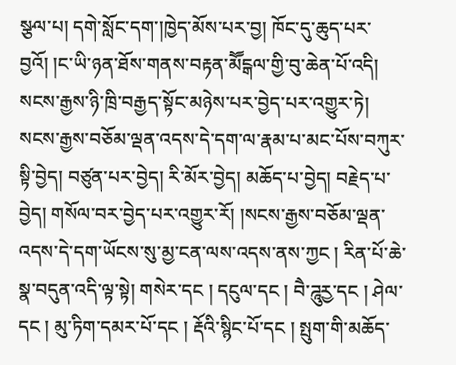སྩལ་པ། དགེ་སློང་དག་།ཁྱེད་མོས་པར་བྱ། ཁོང་དུ་ཆུད་པར་བྱའོ། །ང་ཡི་ཉན་ཐོས་གནས་བརྟན་མཽངྒལ་གྱི་བུ་ཆེན་པོ་འདི། སངས་རྒྱས་ཉི་ཁྲི་བརྒྱད་སྟོང་མཉེས་པར་བྱེད་པར་འགྱུར་ཏེ། སངས་རྒྱས་བཅོམ་ལྡན་འདས་དེ་དག་ལ་རྣམ་པ་མང་པོས་བཀུར་སྟི་བྱེད། བཙུན་པར་བྱེད། རི་མོར་བྱེད། མཆོད་པ་བྱེད། བརྗེད་པ་བྱེད། གསོལ་བར་བྱེད་པར་འགྱུར་རོ། །སངས་རྒྱས་བཅོམ་ལྡན་འདས་དེ་དག་ཡོངས་སུ་མྱ་ངན་ལས་འདས་ནས་ཀྱང ། རིན་པོ་ཆེ་སྣ་བདུན་འདི་ལྟ་སྟེ། གསེར་དང ། དངུལ་དང ། བཻ་ཌཱུརྱ་དང ། ཤེལ་དང ། མུ་ཏིག་དམར་པོ་དང ། རྡོའི་སྙིང་པོ་དང ། སྤུག་གི་མཆོད་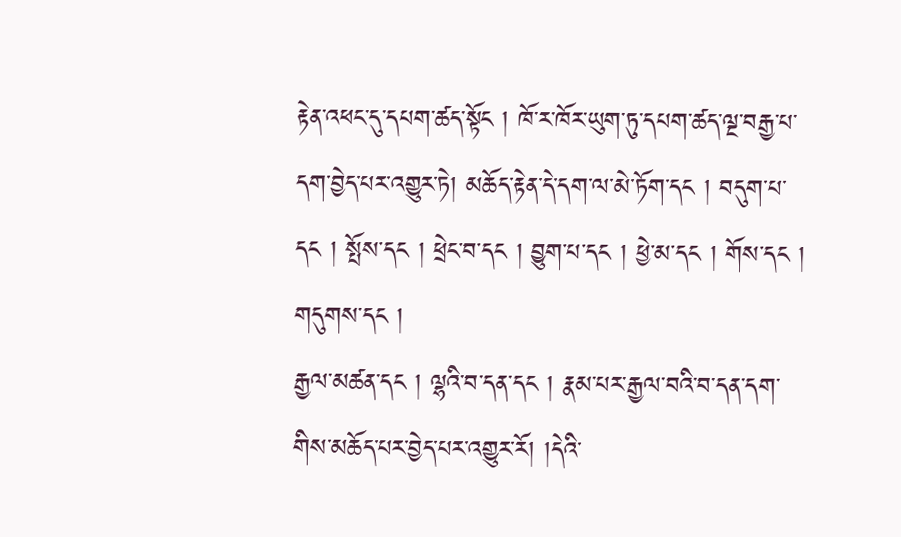རྟེན་འཕང་དུ་དཔག་ཚད་སྟོང ། ཁོ་ར་ཁོར་ཡུག་ཏུ་དཔག་ཚད་ལྔ་བརྒྱ་པ་དག་བྱེད་པར་འགྱུར་ཏེ། མཆོད་རྟེན་དེ་དག་ལ་མེ་ཏོག་དང ། བདུག་པ་དང ། སྤོས་དང ། ཕྲེང་བ་དང ། བྱུག་པ་དང ། ཕྱེ་མ་དང ། གོས་དང ། གདུགས་དང །
རྒྱལ་མཚན་དང ། ལྷའི་བ་དན་དང ། རྣམ་པར་རྒྱལ་བའི་བ་དན་དག་གིས་མཆོད་པར་བྱེད་པར་འགྱུར་རོ། །དེའི་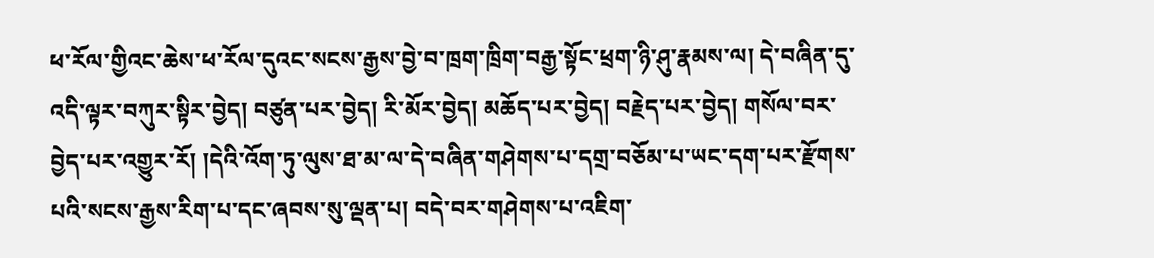ཕ་རོལ་གྱིའང་ཆེས་ཕ་རོལ་དུའང་སངས་རྒྱས་བྱེ་བ་ཁྲག་ཁྲིག་བརྒྱ་སྟོང་ཕྲག་ཉི་ཤུ་རྣམས་ལ། དེ་བཞིན་དུ་འདི་ལྟར་བཀུར་སྟིར་བྱེད། བཙུན་པར་བྱེད། རི་མོར་བྱེད། མཆོད་པར་བྱེད། བརྗེད་པར་བྱེད། གསོལ་བར་བྱེད་པར་འགྱུར་རོ། །དེའི་འོག་ཏུ་ལུས་ཐ་མ་ལ་དེ་བཞིན་གཤེགས་པ་དགྲ་བཅོམ་པ་ཡང་དག་པར་རྫོགས་པའི་སངས་རྒྱས་རིག་པ་དང་ཞབས་སུ་ལྡན་པ། བདེ་བར་གཤེགས་པ་འཇིག་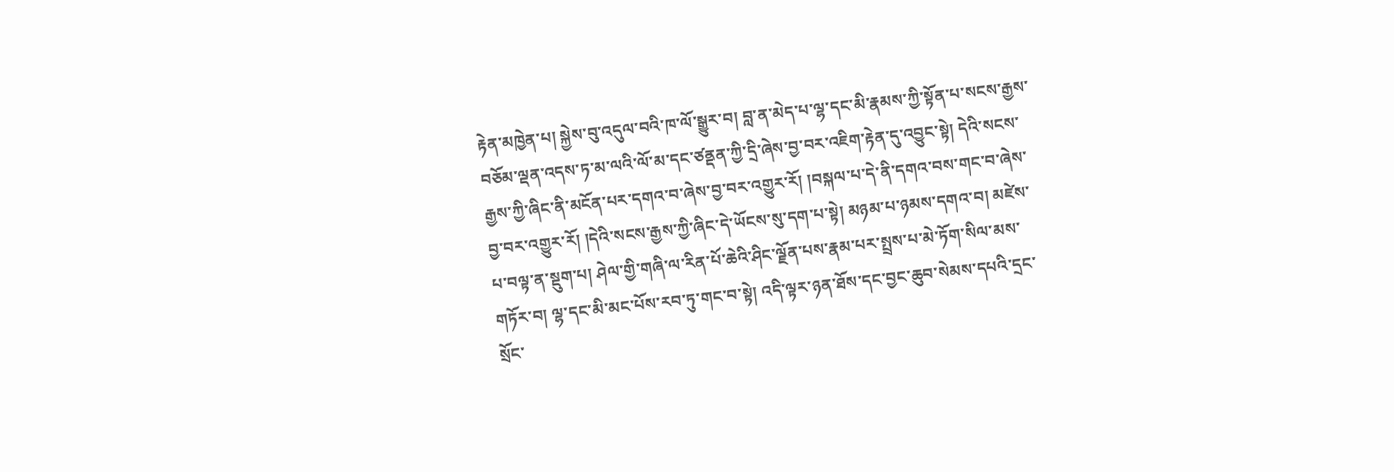རྟེན་མཁྱེན་པ། སྐྱེས་བུ་འདུལ་བའི་ཁ་ལོ་སྒྱུར་བ། བླ་ན་མེད་པ་ལྷ་དང་མི་རྣམས་ཀྱི་སྟོན་པ་སངས་རྒྱས་བཅོམ་ལྡན་འདས་ཏ་མ་ལའི་ལོ་མ་དང་ཙནྡན་ཀྱི་དྲི་ཞེས་བྱ་བར་འཇིག་རྟེན་དུ་འབྱུང་སྟེ། དེའི་སངས་རྒྱས་ཀྱི་ཞིང་ནི་མངོན་པར་དགའ་བ་ཞེས་བྱ་བར་འགྱུར་རོ། །བསྐལ་པ་དེ་ནི་དགའ་བས་གང་བ་ཞེས་བྱ་བར་འགྱུར་རོ། །དེའི་སངས་རྒྱས་ཀྱི་ཞིང་དེ་ཡོངས་སུ་དག་པ་སྟེ། མཉམ་པ་ཉམས་དགའ་བ། མཛེས་པ་བལྟ་ན་སྡུག་པ། ཤེལ་གྱི་གཞི་ལ་རིན་པོ་ཆེའི་ཤིང་ལྗོན་པས་རྣམ་པར་སྤྲས་པ་མེ་ཏོག་སིལ་མས་གཏོར་བ། ལྷ་དང་མི་མང་པོས་རབ་ཏུ་གང་བ་སྟེ། འདི་ལྟར་ཉན་ཐོས་དང་བྱང་ཆུབ་སེམས་དཔའི་དྲང་སྲོང་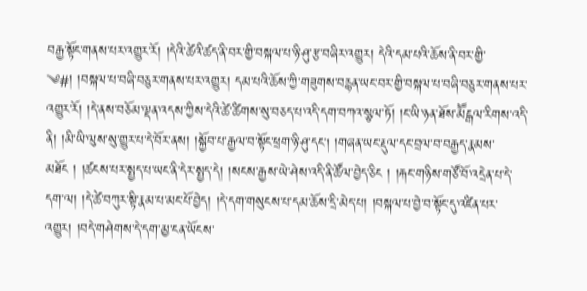བརྒྱ་སྟོང་གནས་པར་འགྱུར་རོ། །དེའི་ཚེའི་ཚད་ནི་བར་གྱི་བསྐལ་པ་ཉི་ཤུ་རྩ་བཞིར་འགྱུར། དེའི་དམ་པའི་ཆོས་ནི་བར་གྱི་
༄#། །བསྐལ་པ་བཞི་བཅུར་གནས་པར་འགྱུར། དམ་པའི་ཆོས་ཀྱི་གཟུགས་བརྙན་ཡང་བར་གྱི་བསྐལ་པ་བཞི་བཅུར་གནས་པར་འགྱུར་རོ། །དེ་ནས་བཅོམ་ལྡན་འདས་ཀྱིས་དེའི་ཚེ་ཚིགས་སུ་བཅད་པ་འདི་དག་བཀའ་སྩལ་ཏོ། །ང་ཡི་ཉན་ཐོས་མཽངྒལ་རིགས་འདི་ནི། །མི་ཡི་ལུས་སུ་གྱུར་པ་དེ་བོར་ནས། །སྐྱོབ་པ་རྒྱལ་བ་སྟོང་ཕྲག་ཉི་ཤུ་དང། །གཞན་ཡང་རྡུལ་དང་བྲལ་བ་བརྒྱད་རྣམས་མཐོང ། །ཚངས་པར་སྤྱད་པ་ཡང་ནི་དེར་སྤྱད་དེ། །སངས་རྒྱས་ཡེ་ཤེས་འདི་ནི་ཚོལ་བྱེད་ཅིང ། །རྐང་གཉིས་གཙོ་བོ་འདྲེན་པ་དེ་དག་ལ། །དེ་ཚེ་བཀུར་སྟི་རྣམ་པ་མང་པོ་བྱེད། །དེ་དག་གསུངས་པ་དམ་ཆོས་དྲི་མེད་པ། །བསྐལ་པ་བྱེ་བ་སྟོང་དུ་འཛིན་པར་འགྱུར། །བདེ་གཤེགས་དེ་དག་མྱ་ངན་ཡོངས་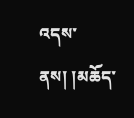འདས་ནས། །མཆོད་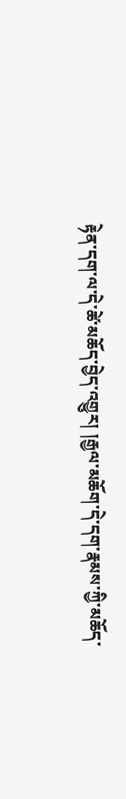རྟེན་དག་ལ་དེ་ཚེ་མཆོད་བྱེད་འགྱུར། །རྒྱལ་མཆོག་དེ་དག་རྣམས་ཀྱི་མཆོད་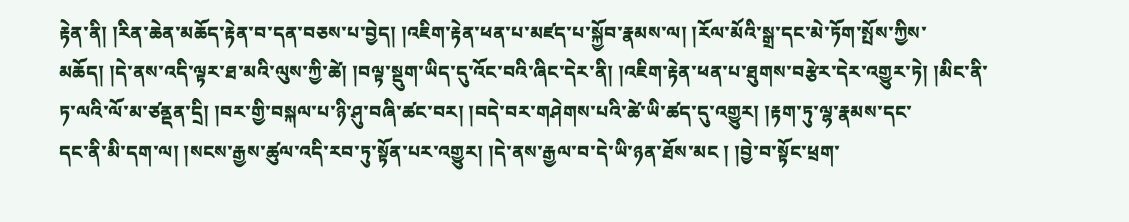རྟེན་ནི། །རིན་ཆེན་མཆོད་རྟེན་བ་དན་བཅས་པ་བྱེད། །འཇིག་རྟེན་ཕན་པ་མཛད་པ་སྐྱོབ་རྣམས་ལ། །རོལ་མོའི་སྒྲ་དང་མེ་ཏོག་སྤོས་ཀྱིས་མཆོད། །དེ་ནས་འདི་ལྟར་ཐ་མའི་ལུས་ཀྱི་ཚེ། །བལྟ་སྡུག་ཡིད་དུ་འོང་བའི་ཞིང་དེར་ནི། །འཇིག་རྟེན་ཕན་པ་ཐུགས་བརྩེར་དེར་འགྱུར་ཏེ། །མིང་ནི་ཏ་ལའི་ལོ་མ་ཙནྡན་དྲི། །བར་གྱི་བསྐལ་པ་ཉི་ཤུ་བཞི་ཚང་བར། །བདེ་བར་གཤེགས་པའི་ཚེ་ཡི་ཚད་དུ་འགྱུར། །རྟག་ཏུ་ལྷ་རྣམས་དང་
དང་ནི་མི་དག་ལ། །སངས་རྒྱས་ཚུལ་འདི་རབ་ཏུ་སྟོན་པར་འགྱུར། །དེ་ནས་རྒྱལ་བ་དེ་ཡི་ཉན་ཐོས་མང ། །བྱེ་བ་སྟོང་ཕྲག་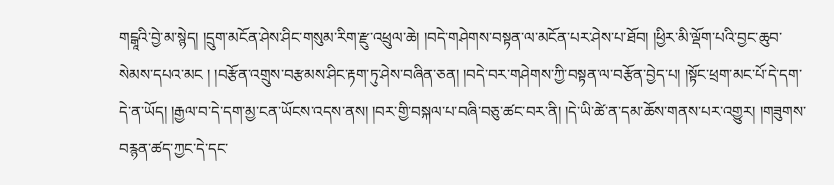གངྒཱའི་བྱེ་མ་སྙེད། །དྲུག་མངོན་ཤེས་ཤིང་གསུམ་རིག་རྫུ་འཕྲུལ་ཆེ། །བདེ་གཤེགས་བསྟན་ལ་མངོན་པར་ཤེས་པ་ཐོབ། །ཕྱིར་མི་ལྡོག་པའི་བྱང་ཆུབ་སེམས་དཔའ་མང ། །བརྩོན་འགྲུས་བརྩམས་ཤིང་རྟག་ཏུ་ཤེས་བཞིན་ཅན། །བདེ་བར་གཤེགས་ཀྱི་བསྟན་ལ་བརྩོན་བྱེད་པ། །སྟོང་ཕྲག་མང་པོ་དེ་དག་དེ་ན་ཡོད། །རྒྱལ་བ་དེ་དག་མྱ་ངན་ཡོངས་འདས་ནས། །བར་གྱི་བསྐལ་པ་བཞི་བཅུ་ཚང་བར་ནི། །དེ་ཡི་ཚེ་ན་དམ་ཆོས་གནས་པར་འགྱུར། །གཟུགས་བརྙན་ཚད་ཀྱང་དེ་དང་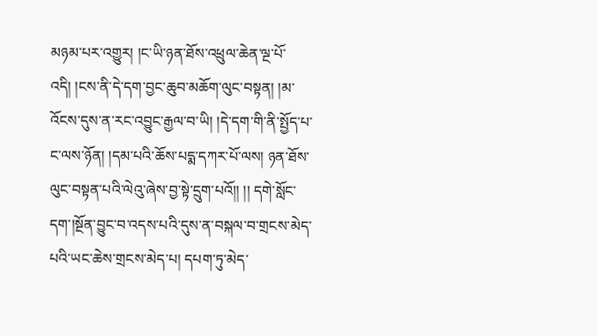མཉམ་པར་འགྱུར། །ང་ཡི་ཉན་ཐོས་འཕྲུལ་ཆེན་ལྔ་པོ་འདི། །ངས་ནི་དེ་དག་བྱང་ཆུབ་མཆོག་ལུང་བསྟན། །མ་འོངས་དུས་ན་རང་འབྱུང་རྒྱལ་བ་ཡི། །དེ་དག་གི་ནི་སྤྱོད་པ་ང་ལས་ཉོན། །དམ་པའི་ཆོས་པདྨ་དཀར་པོ་ལས། ཉན་ཐོས་ལུང་བསྟན་པའི་ལེའུ་ཞེས་བྱ་སྟེ་དྲུག་པའོ།། །། དགེ་སློང་དག་།སྔོན་བྱུང་བ་འདས་པའི་དུས་ན་བསྐལ་བ་གྲངས་མེད་པའི་ཡང་ཆེས་གྲངས་མེད་པ། དཔག་ཏུ་མེད་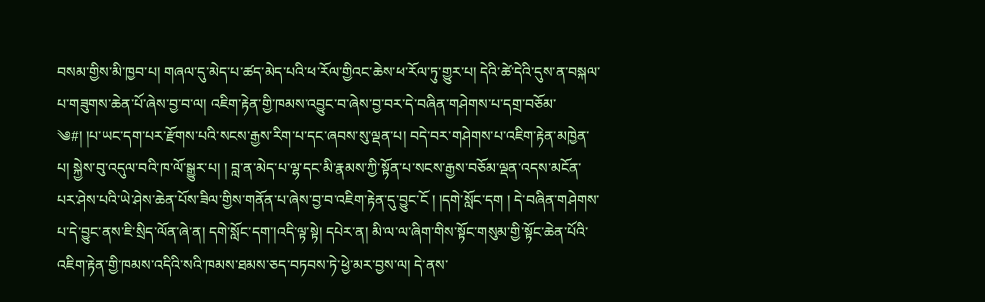བསམ་གྱིས་མི་ཁྱབ་པ། གཞལ་དུ་མེད་པ་ཚད་མེད་པའི་ཕ་རོལ་གྱིའང་ཆེས་ཕ་རོལ་ཏུ་གྱུར་པ། དེའི་ཚེ་དེའི་དུས་ན་བསྐལ་པ་གཟུགས་ཆེན་པོ་ཞེས་བྱ་བ་ལ། འཇིག་རྟེན་གྱི་ཁམས་འབྱུང་བ་ཞེས་བྱ་བར་དེ་བཞིན་གཤེགས་པ་དགྲ་བཅོམ་
༄#། །པ་ཡང་དག་པར་རྫོགས་པའི་སངས་རྒྱས་རིག་པ་དང་ཞབས་སུ་ལྡན་པ། བདེ་བར་གཤེགས་པ་འཇིག་རྟེན་མཁྱེན་པ། སྐྱེས་བུ་འདུལ་བའི་ཁ་ལོ་སྒྱུར་པ། ། བླ་ན་མེད་པ་ལྷ་དང་མི་རྣམས་ཀྱི་སྟོན་པ་སངས་རྒྱས་བཅོམ་ལྡན་འདས་མངོན་པར་ཤེས་པའི་ཡེ་ཤེས་ཆེན་པོས་ཟིལ་གྱིས་གནོན་པ་ཞེས་བྱ་བ་འཇིག་རྟེན་དུ་བྱུང་ངོ ། །དགེ་སློང་དག ། དེ་བཞིན་གཤེགས་པ་དེ་བྱུང་ནས་ཇི་སྲིད་ལོན་ཞེ་ན། དགེ་སློང་དག་།འདི་ལྟ་སྟེ། དཔེར་ན། མི་ལ་ལ་ཞིག་གིས་སྟོང་གསུམ་གྱི་སྟོང་ཆེན་པོའི་འཇིག་རྟེན་གྱི་ཁམས་འདིའི་སའི་ཁམས་ཐམས་ཅད་བཏབས་ཏེ་ཕྱེ་མར་བྱས་ལ། དེ་ནས་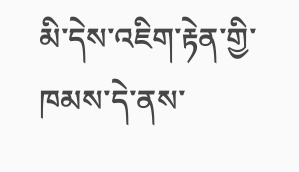མི་དེས་འཇིག་རྟེན་གྱི་ཁམས་དེ་ནས་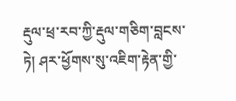རྡུལ་ཕྲ་རབ་ཀྱི་རྡུལ་གཅིག་བླངས་ཏེ། ཤར་ཕྱོགས་སུ་འཇིག་རྟེན་གྱི་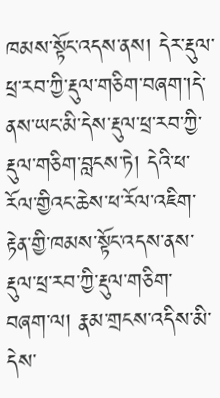ཁམས་སྟོང་འདས་ནས། དེར་རྡུལ་ཕྲ་རབ་ཀྱི་རྡུལ་གཅིག་བཞག་།དེ་ནས་ཡང་མི་དེས་རྡུལ་ཕྲ་རབ་ཀྱི་རྡུལ་གཅིག་བླངས་ཏེ། དེའི་ཕ་རོལ་གྱིའང་ཆེས་ཕ་རོལ་འཇིག་རྟེན་གྱི་ཁམས་སྟོང་འདས་ནས་རྡུལ་ཕྲ་རབ་ཀྱི་རྡུལ་གཅིག་བཞག་ལ། རྣམ་གྲངས་འདིས་མི་དེས་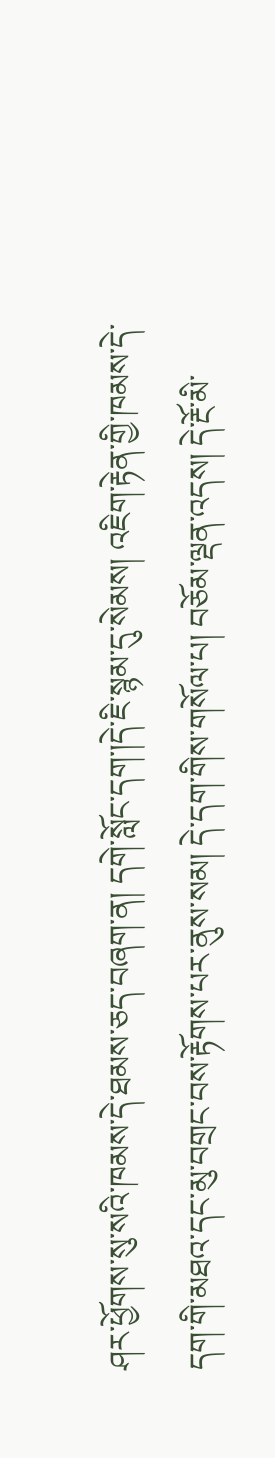ཤར་ཕྱོགས་སུ་སའི་ཁམས་དེ་ཐམས་ཅད་བཞག་ན། དགེ་སློང་དག་།དེ་ཇི་སྙམ་དུ་སེམས། འཇིག་རྟེན་གྱི་ཁམས་དེ་དག་གི་མཐའ་དང་མུ་བགྲང་བས་རྟོགས་པར་ནུས་སམ། དེ་དག་གིས་གསོལ་པ། བཅོམ་ལྡན་འདས། དེ་རྔོ་མི་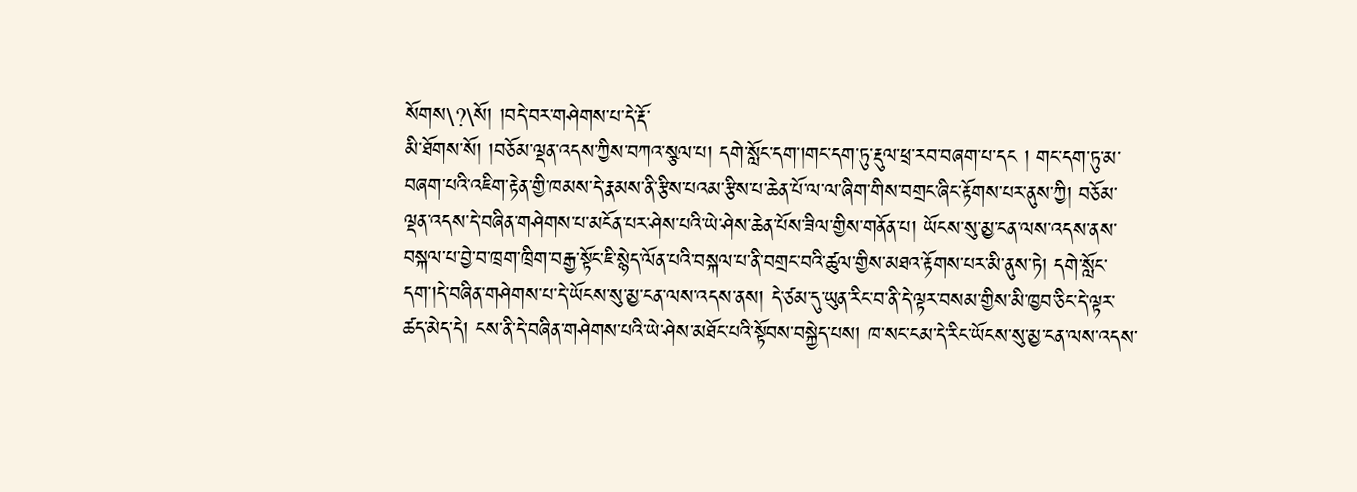སོགས\?\སོ། །བདེ་བར་གཤེགས་པ་དེ་རྡོ་
མི་ཐོགས་སོ། །བཅོམ་ལྡན་འདས་ཀྱིས་བཀའ་སྩལ་པ། དགེ་སློང་དག་།གང་དག་ཏུ་རྡུལ་ཕྲ་རབ་བཞག་པ་དང ། གང་དག་ཏུ་མ་བཞག་པའི་འཇིག་རྟེན་གྱི་ཁམས་དེ་རྣམས་ནི་རྩིས་པའམ་རྩིས་པ་ཆེན་པོ་ལ་ལ་ཞིག་གིས་བགྲང་ཞིང་རྟོགས་པར་ནུས་ཀྱི། བཅོམ་ལྡན་འདས་དེ་བཞིན་གཤེགས་པ་མངོན་པར་ཤེས་པའི་ཡེ་ཤེས་ཆེན་པོས་ཟིལ་གྱིས་གནོན་པ། ཡོངས་སུ་མྱ་ངན་ལས་འདས་ནས་བསྐལ་པ་བྱེ་བ་ཁྲག་ཁྲིག་བརྒྱ་སྟོང་ཇི་སྙེད་ལོན་པའི་བསྐལ་པ་ནི་བགྲང་བའི་ཚུལ་གྱིས་མཐའ་རྟོགས་པར་མི་ནུས་ཏེ། དགེ་སློང་དག་།དེ་བཞིན་གཤེགས་པ་དེ་ཡོངས་སུ་མྱ་ངན་ལས་འདས་ནས། དེ་ཙམ་དུ་ཡུན་རིང་བ་ནི་དེ་ལྟར་བསམ་གྱིས་མི་ཁྱབ་ཅིང་དེ་ལྟར་ཚད་མེད་དེ། ངས་ནི་དེ་བཞིན་གཤེགས་པའི་ཡེ་ཤེས་མཐོང་པའི་སྟོབས་བསྐྱེད་པས། ཁ་སང་ངམ་དེ་རིང་ཡོངས་སུ་མྱ་ངན་ལས་འདས་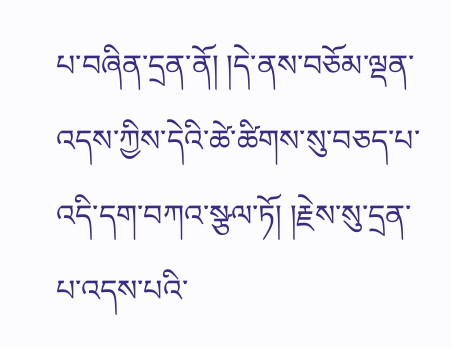པ་བཞིན་དྲན་ནོ། །དེ་ནས་བཅོམ་ལྡན་འདས་ཀྱིས་དེའི་ཚེ་ཚིགས་སུ་བཅད་པ་འདི་དག་བཀའ་སྩལ་ཏོ། །རྗེས་སུ་དྲན་པ་འདས་པའི་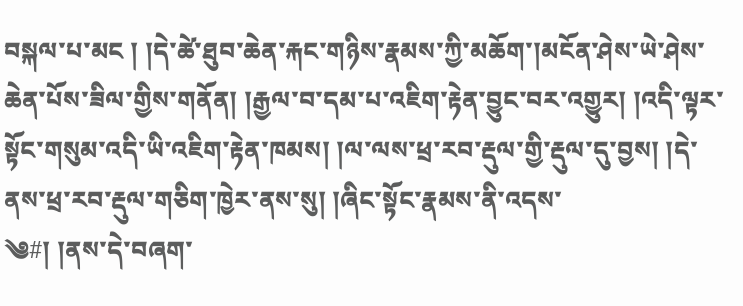བསྐལ་པ་མང ། །དེ་ཚེ་ཐུབ་ཆེན་རྐང་གཉིས་རྣམས་ཀྱི་མཆོག་།མངོན་ཤེས་ཡེ་ཤེས་ཆེན་པོས་ཟིལ་གྱིས་གནོན། །རྒྱལ་བ་དམ་པ་འཇིག་རྟེན་བྱུང་བར་འགྱུར། །འདི་ལྟར་སྟོང་གསུམ་འདི་ཡི་འཇིག་རྟེན་ཁམས། །ལ་ལས་ཕྲ་རབ་རྡུལ་གྱི་རྡུལ་དུ་བྱས། །དེ་ནས་ཕྲ་རབ་རྡུལ་གཅིག་ཁྱེར་ནས་སུ། །ཞིང་སྟོང་རྣམས་ནི་འདས་
༄#། །ནས་དེ་བཞག་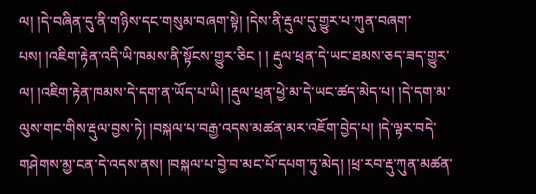ལ། །དེ་བཞིན་དུ་ནི་གཉིས་དང་གསུམ་བཞག་སྟེ། །དེས་ནི་རྡུལ་དུ་གྱུར་པ་ཀུན་བཞག་པས། །འཇིག་རྟེན་འདི་ཡི་ཁམས་ནི་སྟོངས་གྱུར་ཅིང ། ། རྡུལ་ཕྲན་དེ་ཡང་ཐམས་ཅད་ཟད་གྱུར་ལ། །འཇིག་རྟེན་ཁམས་དེ་དག་ན་ཡོད་པ་ཡི། །རྡུལ་ཕྲན་ཕྱེ་མ་དེ་ཡང་ཚད་མེད་པ། །དེ་དག་མ་ལུས་གང་གིས་རྡུལ་བྱས་ཏེ། །བསྐལ་པ་བརྒྱ་འདས་མཚན་མར་འཇོག་བྱེད་པ། །དེ་ལྟར་བདེ་གཤེགས་མྱ་ངན་དེ་འདས་ནས། །བསྐལ་པ་བྱེ་བ་མང་པོ་དཔག་ཏུ་མེད། །ཕྲ་རབ་རྡུ་ཀུན་མཚན་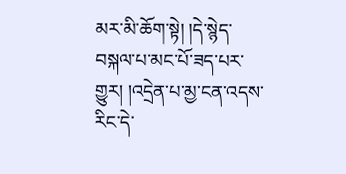མར་མི་ཆོག་སྟེ། །དེ་སྙེད་བསྐལ་པ་མང་པོ་ཟད་པར་གྱུར། །འདྲེན་པ་མྱ་ངན་འདས་རིང་དེ་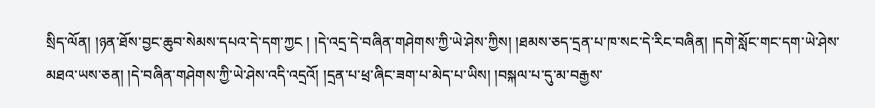སྲིད་ལོན། །ཉན་ཐོས་བྱང་ཆུབ་སེམས་དཔའ་དེ་དག་ཀྱང ། །དེ་འདྲ་དེ་བཞིན་གཤེགས་ཀྱི་ཡེ་ཤེས་ཀྱིས། །ཐམས་ཅད་དྲན་པ་ཁ་སང་དེ་རིང་བཞིན། །དགེ་སློང་གང་དག་ཡེ་ཤེས་མཐའ་ཡས་ཅན། །དེ་བཞིན་གཤེགས་ཀྱི་ཡེ་ཤེས་འདི་འདྲའོ། །དྲན་པ་ཕྲ་ཞིང་ཟག་པ་མེད་པ་ཡིས། །བསྐལ་པ་དུ་མ་བརྒྱས་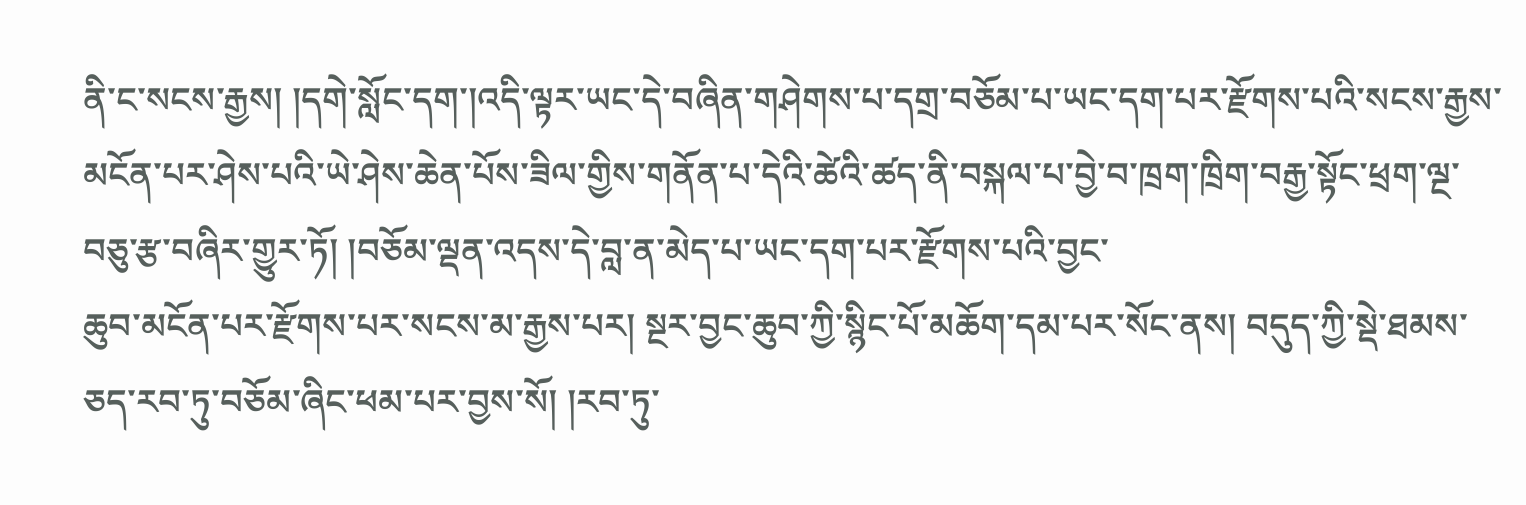ནི་ང་སངས་རྒྱས། །དགེ་སློང་དག་།འདི་ལྟར་ཡང་དེ་བཞིན་གཤེགས་པ་དགྲ་བཅོམ་པ་ཡང་དག་པར་རྫོགས་པའི་སངས་རྒྱས་མངོན་པར་ཤེས་པའི་ཡེ་ཤེས་ཆེན་པོས་ཟིལ་གྱིས་གནོན་པ་དེའི་ཚེའི་ཚད་ནི་བསྐལ་པ་བྱེ་བ་ཁྲག་ཁྲིག་བརྒྱ་སྟོང་ཕྲག་ལྔ་བཅུ་རྩ་བཞིར་གྱུར་ཏོ། །བཅོམ་ལྡན་འདས་དེ་བླ་ན་མེད་པ་ཡང་དག་པར་རྫོགས་པའི་བྱང་
ཆུབ་མངོན་པར་རྫོགས་པར་སངས་མ་རྒྱས་པར། སྔར་བྱང་ཆུབ་ཀྱི་སྙིང་པོ་མཆོག་དམ་པར་སོང་ནས། བདུད་ཀྱི་སྡེ་ཐམས་ཅད་རབ་ཏུ་བཅོམ་ཞིང་ཕམ་པར་བྱས་སོ། །རབ་ཏུ་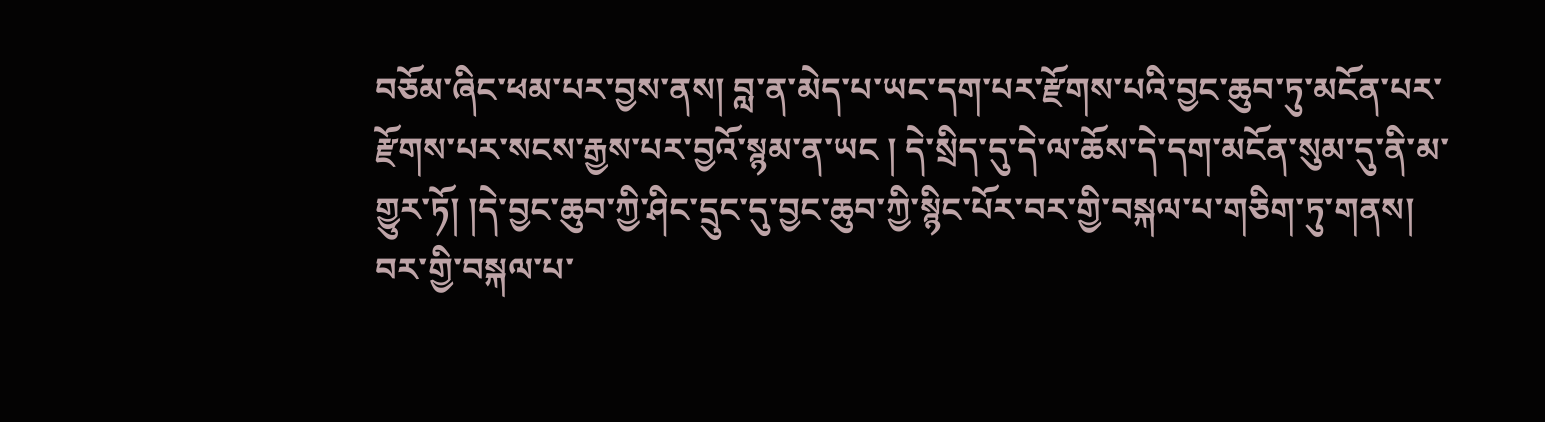བཅོམ་ཞིང་ཕམ་པར་བྱས་ནས། བླ་ན་མེད་པ་ཡང་དག་པར་རྫོགས་པའི་བྱང་ཆུབ་ཏུ་མངོན་པར་རྫོགས་པར་སངས་རྒྱས་པར་བྱའོ་སྙམ་ན་ཡང ། དེ་སྲིད་དུ་དེ་ལ་ཆོས་དེ་དག་མངོན་སུམ་དུ་ནི་མ་གྱུར་ཏོ། །དེ་བྱང་ཆུབ་ཀྱི་ཤིང་དྲུང་དུ་བྱང་ཆུབ་ཀྱི་སྙིང་པོར་བར་གྱི་བསྐལ་པ་གཅིག་ཏུ་གནས། བར་གྱི་བསྐལ་པ་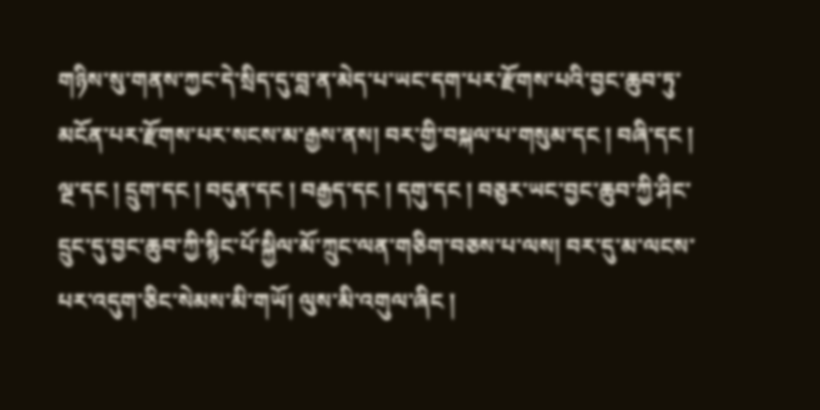གཉིས་སུ་གནས་ཀྱང་དེ་སྲིད་དུ་བླ་ན་མེད་པ་ཡང་དག་པར་རྫོགས་པའི་བྱང་ཆུབ་ཏུ་མངོན་པར་རྫོགས་པར་སངས་མ་རྒྱས་ནས། བར་གྱི་བསྐལ་པ་གསུམ་དང ། བཞི་དང ། ལྔ་དང ། དྲུག་དང ། བདུན་དང ། བརྒྱད་དང ། དགུ་དང ། བཅུར་ཡང་བྱང་ཆུབ་ཀྱི་ཤིང་དྲུང་དུ་བྱང་ཆུབ་ཀྱི་སྙིང་པོ་སྐྱིལ་མོ་ཀྲུང་ལན་གཅིག་བཅས་པ་ལས། བར་དུ་མ་ལངས་པར་འདུག་ཅིང་སེམས་མི་གཡོ། ལུས་མི་འགུལ་ཞིང །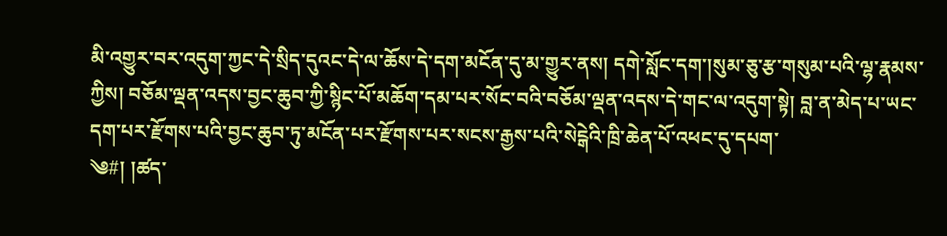མི་འགྱུར་བར་འདུག་ཀྱང་དེ་སྲིད་དུའང་དེ་ལ་ཆོས་དེ་དག་མངོན་དུ་མ་གྱུར་ནས། དགེ་སློང་དག་།སུམ་ཅུ་རྩ་གསུམ་པའི་ལྷ་རྣམས་ཀྱིས། བཅོམ་ལྡན་འདས་བྱང་ཆུབ་ཀྱི་སྙིང་པོ་མཆོག་དམ་པར་སོང་བའི་བཅོམ་ལྡན་འདས་དེ་གང་ལ་འདུག་སྟེ། བླ་ན་མེད་པ་ཡང་དག་པར་རྫོགས་པའི་བྱང་ཆུབ་ཏུ་མངོན་པར་རྫོགས་པར་སངས་རྒྱས་པའི་སེངྒེའི་ཁྲི་ཆེན་པོ་འཕང་དུ་དཔག་
༄#། །ཚད་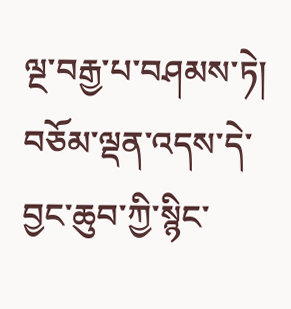ལྔ་བརྒྱ་པ་བཤམས་ཏེ། བཅོམ་ལྡན་འདས་དེ་བྱང་ཆུབ་ཀྱི་སྙིང་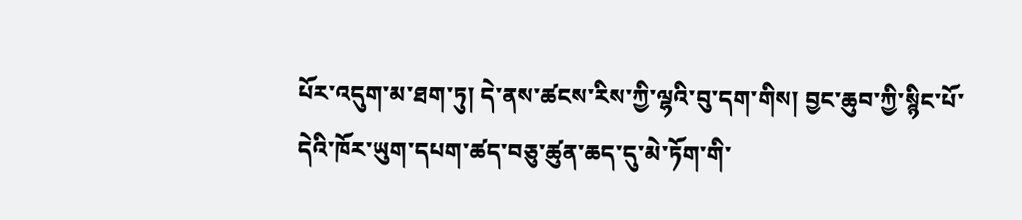པོར་འདུག་མ་ཐག་ཏུ། དེ་ནས་ཚངས་རིས་ཀྱི་ལྷའི་བུ་དག་གིས། བྱང་ཆུབ་ཀྱི་སྙིང་པོ་དེའི་ཁོར་ཡུག་དཔག་ཚད་བཅུ་ཚུན་ཆད་དུ་མེ་ཏོག་གི་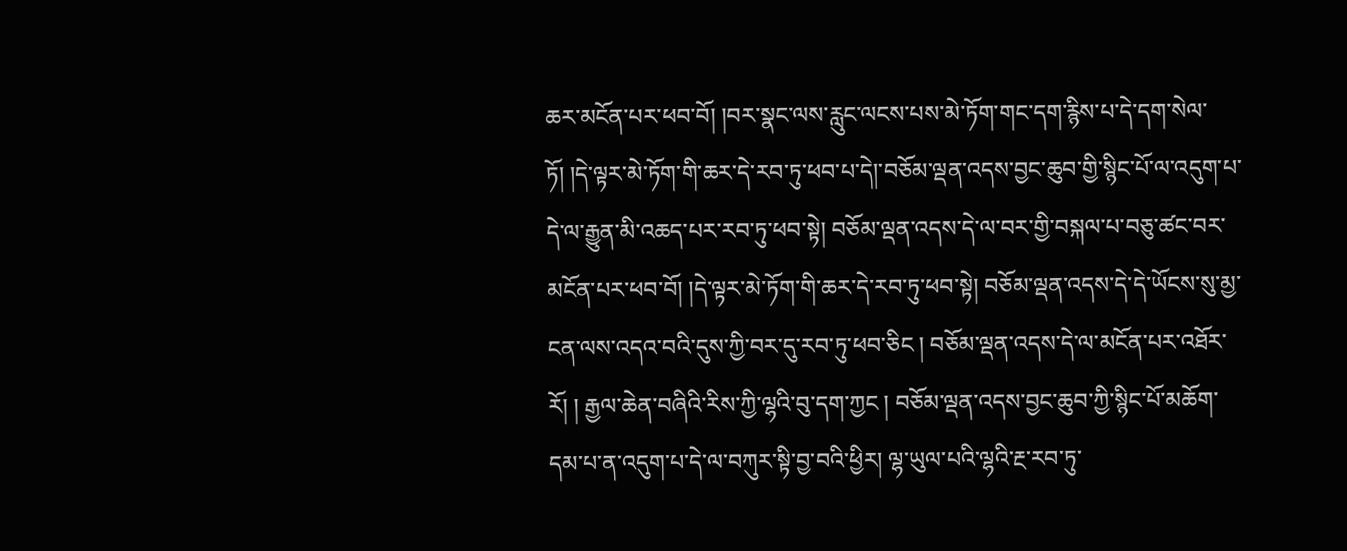ཆར་མངོན་པར་ཕབ་བོ། །བར་སྣང་ལས་རླུང་ལངས་པས་མེ་ཏོག་གང་དག་རྙིས་པ་དེ་དག་སེལ་ཏོ། །དེ་ལྟར་མེ་ཏོག་གི་ཆར་དེ་རབ་ཏུ་ཕབ་པ་དེ།་བཅོམ་ལྡན་འདས་བྱང་ཆུབ་གྱི་སྙིང་པོ་ལ་འདུག་པ་དེ་ལ་རྒྱུན་མི་འཆད་པར་རབ་ཏུ་ཕབ་སྟེ། བཅོམ་ལྡན་འདས་དེ་ལ་བར་གྱི་བསྐལ་པ་བཅུ་ཚང་བར་མངོན་པར་ཕབ་བོ། །དེ་ལྟར་མེ་ཏོག་གི་ཆར་དེ་རབ་ཏུ་ཕབ་སྟེ། བཅོམ་ལྡན་འདས་དེ་དེ་ཡོངས་སུ་མྱ་ངན་ལས་འདའ་བའི་དུས་ཀྱི་བར་དུ་རབ་ཏུ་ཕབ་ཅིང ། བཅོམ་ལྡན་འདས་དེ་ལ་མངོན་པར་འཐོར་རོ། ། རྒྱལ་ཆེན་བཞིའི་རིས་ཀྱི་ལྷའི་བུ་དག་ཀྱང ། བཅོམ་ལྡན་འདས་བྱང་ཆུབ་ཀྱི་སྙིང་པོ་མཆོག་དམ་པ་ན་འདུག་པ་དེ་ལ་བཀུར་སྟི་བྱ་བའི་ཕྱིར། ལྷ་ཡུལ་པའི་ལྷའི་རྔ་རབ་ཏུ་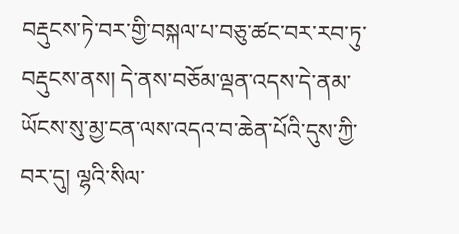བརྡུངས་ཏེ་བར་གྱི་བསྐལ་པ་བཅུ་ཚང་བར་རབ་ཏུ་བརྡུངས་ནས། དེ་ནས་བཅོམ་ལྡན་འདས་དེ་ནམ་ཡོངས་སུ་མྱ་ངན་ལས་འདའ་བ་ཆེན་པོའི་དུས་ཀྱི་བར་དུ། ལྷའི་སིལ་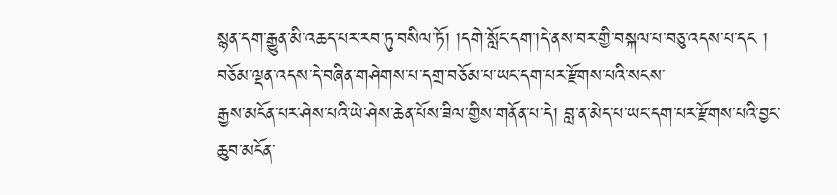སྙན་དག་རྒྱུན་མི་འཆད་པར་རབ་ཏུ་བསིལ་ཏོ། །དགེ་སློང་དག་།དེ་ནས་བར་གྱི་བསྐལ་པ་བཅུ་འདས་པ་དང ། བཅོམ་ལྡན་འདས་དེ་བཞིན་གཤེགས་པ་དགྲ་བཅོམ་པ་ཡང་དག་པར་རྫོགས་པའི་སངས་
རྒྱས་མངོན་པར་ཤེས་པའི་ཡེ་ཤེས་ཆེན་པོས་ཟིལ་གྱིས་གནོན་པ་དེ། བླ་ན་མེད་པ་ཡང་དག་པར་རྫོགས་པའི་བྱང་ཆུབ་མངོན་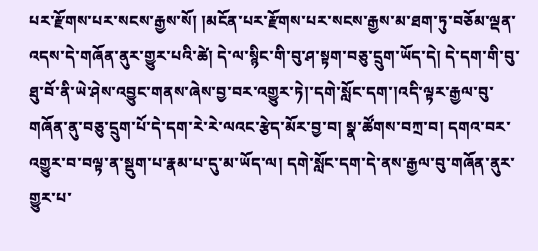པར་རྫོགས་པར་སངས་རྒྱས་སོ། །མངོན་པར་རྫོགས་པར་སངས་རྒྱས་མ་ཐག་ཏུ་བཅོམ་ལྡན་འདས་དེ་གཞོན་ནུར་གྱུར་པའི་ཚེ། དེ་ལ་སྙིང་གི་བུ་ཤ་སྟག་བཅུ་དྲུག་ཡོད་དེ། དེ་དག་གི་བུ་ཐུ་བོ་ནི་ཡེ་ཤེས་འབྱུང་གནས་ཞེས་བྱ་བར་འགྱུར་ཏེ།་དགེ་སློང་དག་།འདི་ལྟར་རྒྱལ་བུ་གཞོན་ནུ་བཅུ་དྲུག་པོ་དེ་དག་རེ་རེ་ལའང་རྩེད་མོར་བྱ་བ། སྣ་ཚོགས་བཀྲ་བ། དགའ་བར་འགྱུར་བ་བལྟ་ན་སྡུག་པ་རྣམ་པ་དུ་མ་ཡོད་ལ། དགེ་སློང་དག་དེ་ནས་རྒྱལ་བུ་གཞོན་ནུར་གྱུར་པ་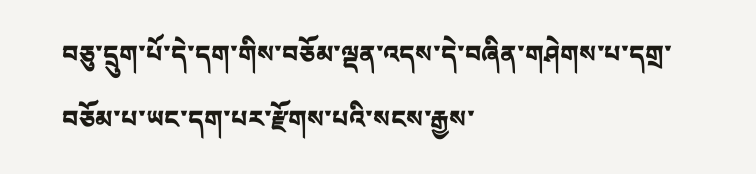བཅུ་དྲུག་པོ་དེ་དག་གིས་བཅོམ་ལྡན་འདས་དེ་བཞིན་གཤེགས་པ་དགྲ་བཅོམ་པ་ཡང་དག་པར་རྫོགས་པའི་སངས་རྒྱས་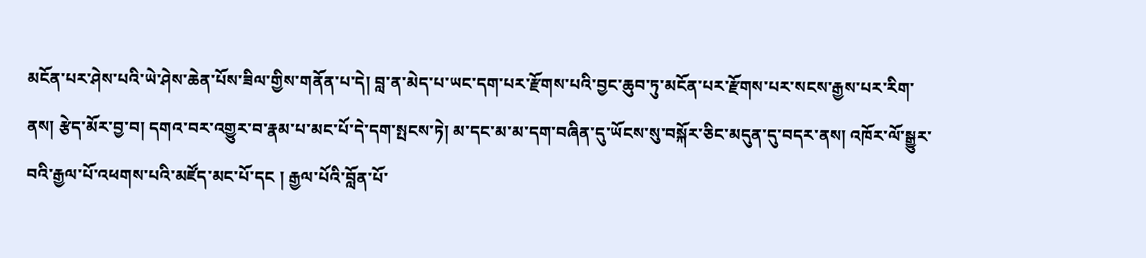མངོན་པར་ཤེས་པའི་ཡེ་ཤེས་ཆེན་པོས་ཟིལ་གྱིས་གནོན་པ་དེ། བླ་ན་མེད་པ་ཡང་དག་པར་རྫོགས་པའི་བྱང་ཆུབ་ཏུ་མངོན་པར་རྫོགས་པར་སངས་རྒྱས་པར་རིག་ནས། རྩེད་མོར་བྱ་བ། དགའ་བར་འགྱུར་བ་རྣམ་པ་མང་པོ་དེ་དག་སྤངས་ཏེ། མ་དང་མ་མ་དག་བཞིན་དུ་ཡོངས་སུ་བསྐོར་ཅིང་མདུན་དུ་བདར་ནས། འཁོར་ལོ་སྒྱུར་བའི་རྒྱལ་པོ་འཕགས་པའི་མཛོད་མང་པོ་དང ། རྒྱལ་པོའི་བློན་པོ་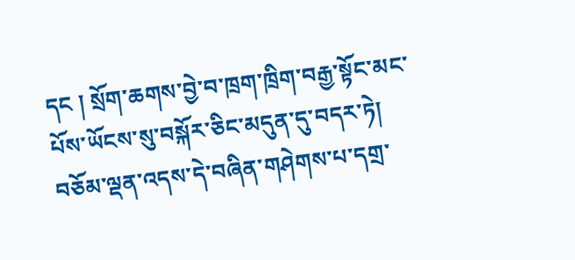དང ། སྲོག་ཆགས་བྱེ་བ་ཁྲག་ཁྲིག་བརྒྱ་སྟོང་མང་པོས་ཡོངས་སུ་བསྐོར་ཅིང་མདུན་དུ་བདར་ཏེ། བཅོམ་ལྡན་འདས་དེ་བཞིན་གཤེགས་པ་དགྲ་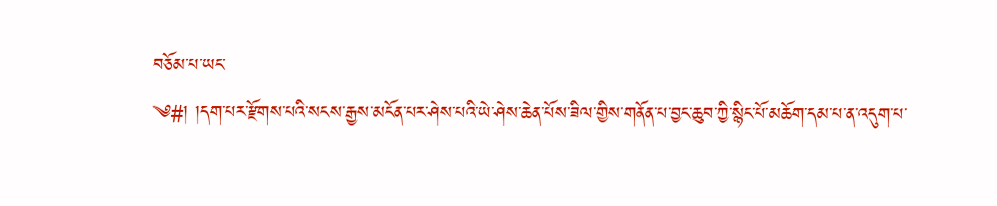བཅོམ་པ་ཡང་
༄#། །དག་པར་རྫོགས་པའི་སངས་རྒྱས་མངོན་པར་ཤེས་པའི་ཡེ་ཤེས་ཆེན་པོས་ཟིལ་གྱིས་གནོན་པ་བྱང་ཆུབ་ཀྱི་སྙིང་པོ་མཆོག་དམ་པ་ན་འདུག་པ་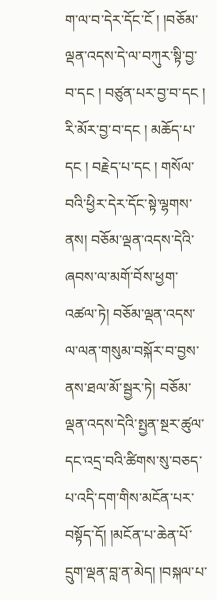ག་ལ་བ་དེར་དོང་ངོ ། །བཅོམ་ལྡན་འདས་དེ་ལ་བཀུར་སྟི་བྱ་བ་དང ། བཙུན་པར་བྱ་བ་དང ། རི་མོར་བྱ་བ་དང ། མཆོད་པ་དང ། བརྗེད་པ་དང ། གསོལ་བའི་ཕྱིར་དེར་དོང་སྟེ་ལྷགས་ནས། བཅོམ་ལྡན་འདས་དེའི་ཞབས་ལ་མགོ་བོས་ཕྱག་འཚལ་ཏེ། བཅོམ་ལྡན་འདས་ལ་ལན་གསུམ་བསྐོར་བ་བྱས་ནས་ཐལ་མོ་སྦྱར་ཏེ། བཅོམ་ལྡན་འདས་དེའི་སྤྱན་སྔར་ཚུལ་དང་འདྲ་བའི་ཚིགས་སུ་བཅད་པ་འདི་དག་གིས་མངོན་པར་བསྟོད་དོ། །མངོན་པ་ཆེན་པོ་དྲུག་ལྡན་བླ་ན་མེད། །བསྐལ་པ་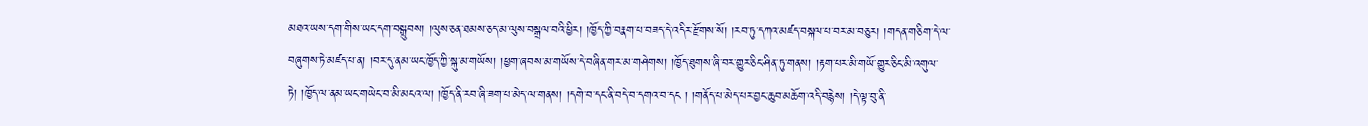མཐའ་ཡས་དག་གིས་ཡང་དག་བསྒྲུབས། །ལུས་ཅན་ཐམས་ཅད་མ་ལུས་བསྒྲལ་བའི་ཕྱིར། །ཁྱོད་ཀྱི་བརྣག་པ་བཟད་དེ་འདིར་རྫོགས་སོ། །རབ་ཏུ་དཀའ་མཛད་བསྐལ་པ་བར་མ་བཅུར། །གདན་གཅིག་དེ་ལ་བཞུགས་ཏེ་མཛད་པ་ན། །བར་དུ་ནམ་ཡང་ཁྱོད་ཀྱི་སྐུ་མ་གཡོས། །ཕྱག་ཞབས་མ་གཡོས་དེ་བཞིན་གར་མ་གཤེགས། །ཁྱོད་ཐུགས་ཞི་བར་གྱུར་ཅིང་ཤིན་ཏུ་གནས། །རྟག་པར་མི་གཡོ་གྱུར་ཅིང་མི་འགུལ་ཏེ། །ཁྱོད་ལ་ནམ་ཡང་གཡེང་བ་མི་མངའ་ལ། །ཁྱོད་ནི་རབ་ཞི་ཟག་པ་མེད་ལ་གནས། །དགེ་བ་དང་ནི་བདེ་བ་དགའ་བ་དང ། །གནོད་པ་མེད་པར་བྱང་ཆུབ་མཆོག་འདི་བརྙེས། །དེ་ལྟ་བུ་ནི་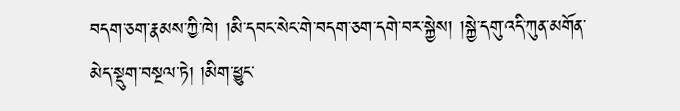བདག་ཅག་རྣམས་ཀྱི་ཁེ། །མི་དབང་སེང་གེ་བདག་ཅག་དགེ་བར་སྐྱེས། །སྐྱེ་དགུ་འདི་ཀུན་མགོན་མེད་སྡུག་བསྔལ་ཏེ། །མིག་ཕྱུང་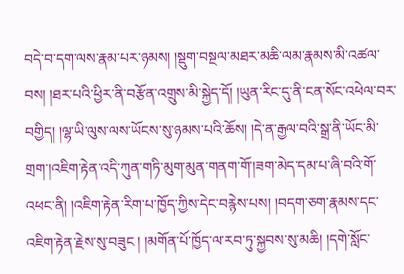བདེ་བ་དག་ལས་རྣམ་པར་ཉམས། །སྡུག་བསྔལ་མཐར་མཆི་ལམ་རྣམས་མི་འཚལ་བས། །ཐར་པའི་ཕྱིར་ནི་བརྩོན་འགྲུས་མི་སྐྱེད་དོ། །ཡུན་རིང་དུ་ནི་ངན་སོང་འཕེལ་བར་བགྱིད། །ལྷ་ཡི་ལུས་ལས་ཡོངས་སུ་ཉམས་པའི་ཆོས། །དེ་ན་རྒྱལ་བའི་སྒྲ་ནི་ཡོང་མི་གྲག་།འཇིག་རྟེན་འདི་ཀུན་གཏི་མུག་མུན་གནག་གོ་།ཟག་མེད་དམ་པ་ཞི་བའི་གོ་འཕང་ནི། །འཇིག་རྟེན་རིག་པ་ཁྱོད་ཀྱིས་དེང་བརྙེས་པས། །བདག་ཅག་རྣམས་དང་འཇིག་རྟེན་རྗེས་སུ་བཟུང ། །མགོན་པོ་ཁྱོད་ལ་རབ་ཏུ་སྐྱབས་སུ་མཆི། །དགེ་སློང་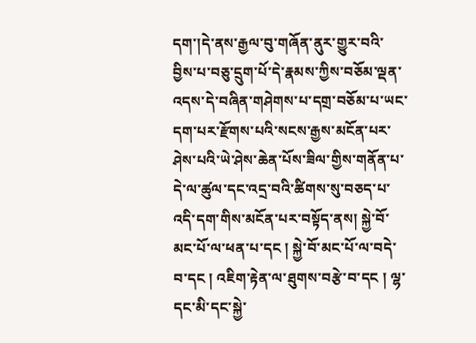དག་།དེ་ནས་རྒྱལ་བུ་གཞོན་ནུར་གྱུར་བའི་བྱིས་པ་བཅུ་དྲུག་པོ་དེ་རྣམས་ཀྱིས་བཅོམ་ལྡན་འདས་དེ་བཞིན་གཤེགས་པ་དགྲ་བཅོམ་པ་ཡང་དག་པར་རྫོགས་པའི་སངས་རྒྱས་མངོན་པར་ཤེས་པའི་ཡེ་ཤེས་ཆེན་པོས་ཟིལ་གྱིས་གནོན་པ་དེ་ལ་ཚུལ་དང་འདྲ་བའི་ཚིགས་སུ་བཅད་པ་འདི་དག་གིས་མངོན་པར་བསྟོད་ནས། སྐྱེ་བོ་མང་པོ་ལ་ཕན་པ་དང ། སྐྱེ་བོ་མང་པོ་ལ་བདེ་བ་དང ། འཇིག་རྟེན་ལ་ཐུགས་བརྩེ་བ་དང ། ལྷ་དང་མི་དང་སྐྱེ་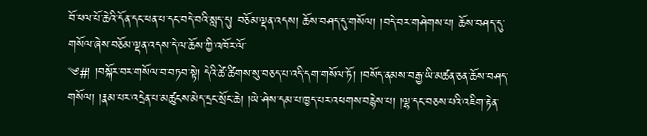བོ་ཕལ་པོ་ཆེའི་དོན་དང་ཕན་པ་དང་བདེ་བའི་སླད་དུ། བཅོམ་ལྡན་འདས། ཆོས་བཤད་དུ་གསོལ། །བདེ་བར་གཤེགས་པ། ཆོས་བཤད་དུ་གསོལ་ཞེས་བཅོམ་ལྡན་འདས་དེ་ལ་ཆོས་ཀྱི་འཁོར་ལོ་
༄#། །བསྐོར་བར་གསོལ་བ་བཏབ་སྟེ། དེའི་ཚེ་ཚིགས་སུ་བཅད་པ་འདི་དག་གསོལ་ཏོ། །བསོད་ནམས་བརྒྱ་ཡི་མཚན་ཅན་ཆོས་བཤད་གསོལ། །རྣམ་པར་འདྲེན་པ་མཚུངས་མེད་དྲང་སྲོང་ཆེ། །ཡེ་ཤེས་དམ་པ་ཁྱད་པར་འཕགས་བརྙེས་པ། །ལྷ་དང་བཅས་པའི་འཇིག་རྟེན་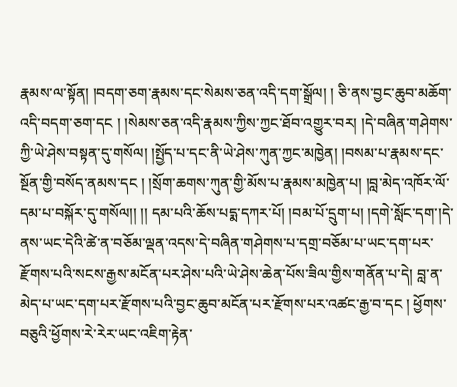རྣམས་ལ་སྟོན། །བདག་ཅག་རྣམས་དང་སེམས་ཅན་འདི་དག་སྒྲོལ། ། ཅི་ནས་བྱང་ཆུབ་མཆོག་འདི་བདག་ཅག་དང ། །སེམས་ཅན་འདི་རྣམས་ཀྱིས་ཀྱང་ཐོབ་འགྱུར་བར། །དེ་བཞིན་གཤེགས་ཀྱི་ཡེ་ཤེས་བསྟན་དུ་གསོལ། །སྤྱོད་པ་དང་ནི་ཡེ་ཤེས་ཀུན་ཀྱང་མཁྱེན། །བསམ་པ་རྣམས་དང་སྔོན་གྱི་བསོད་ནམས་དང ། །སྲོག་ཆགས་ཀུན་གྱི་མོས་པ་རྣམས་མཁྱེན་པ། །བླ་མེད་འཁོར་ལོ་དམ་པ་བསྐོར་དུ་གསོལ།། །། དམ་པའི་ཆོས་པདྨ་དཀར་པོ། །བམ་པོ་དྲུག་པ། །དགེ་སློང་དག་།དེ་ནས་ཡང་དེའི་ཚེ་ན་བཅོམ་ལྡན་འདས་དེ་བཞིན་གཤེགས་པ་དགྲ་བཅོམ་པ་ཡང་དག་པར་རྫོགས་པའི་སངས་རྒྱས་མངོན་པར་ཤེས་པའི་ཡེ་ཤེས་ཆེན་པོས་ཟིལ་གྱིས་གནོན་པ་དེ། བླ་ན་མེད་པ་ཡང་དག་པར་རྫོགས་པའི་བྱང་ཆུབ་མངོན་པར་རྫོགས་པར་འཚང་རྒྱ་བ་དང ། ཕྱོགས་བཅུའི་ཕྱོགས་རེ་རེར་ཡང་འཇིག་རྟེན་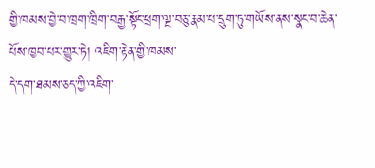གྱི་ཁམས་བྱེ་བ་ཁྲག་ཁྲིག་བརྒྱ་སྟོང་ཕྲག་ལྔ་བཅུ་རྣམ་པ་དྲུག་ཏུ་གཡོས་ནས་སྣང་བ་ཆེན་པོས་ཁྱབ་པར་གྱུར་ཏེ། འཇིག་རྟེན་གྱི་ཁམས་
དེ་དག་ཐམས་ཅད་ཀྱི་འཇིག་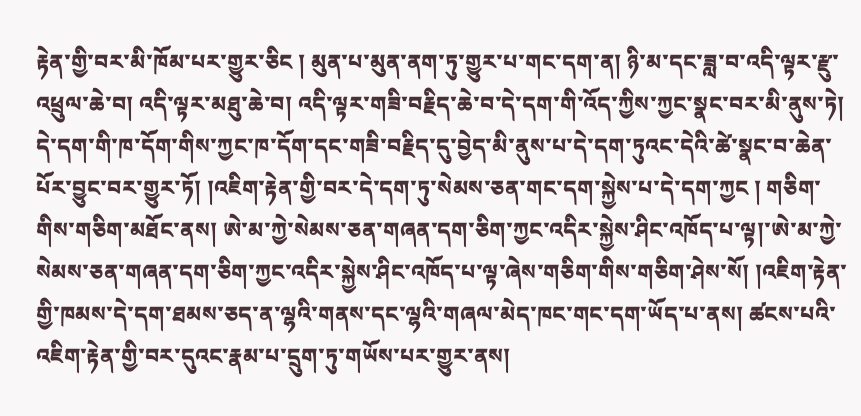རྟེན་གྱི་བར་མི་ཁོམ་པར་གྱུར་ཅིང ། མུན་པ་མུན་ནག་ཏུ་གྱུར་པ་གང་དག་ན། ཉི་མ་དང་ཟླ་བ་འདི་ལྟར་རྫུ་འཕྲུལ་ཆེ་བ། འདི་ལྟར་མཐུ་ཆེ་བ། འདི་ལྟར་གཟི་བརྗིད་ཆེ་བ་དེ་དག་གི་འོད་ཀྱིས་ཀྱང་སྣང་བར་མི་ནུས་ཏེ། དེ་དག་གི་ཁ་དོག་གིས་ཀྱང་ཁ་དོག་དང་གཟི་བརྗིད་དུ་བྱེད་མི་ནུས་པ་དེ་དག་ཏུའང་དེའི་ཚེ་སྣང་བ་ཆེན་པོར་བྱུང་བར་གྱུར་ཏོ། །འཇིག་རྟེན་གྱི་བར་དེ་དག་ཏུ་སེམས་ཅན་གང་དག་སྐྱེས་པ་དེ་དག་ཀྱང ། གཅིག་གིས་གཅིག་མཐོང་ནས། ཨེ་མ་ཀྱེ་སེམས་ཅན་གཞན་དག་ཅིག་ཀྱང་འདིར་སྐྱེས་ཤིང་འཁོད་པ་ལྟ།་ཨེ་མ་ཀྱེ་སེམས་ཅན་གཞན་དག་ཅིག་ཀྱང་འདིར་སྐྱེས་ཤིང་འཁོད་པ་ལྟ་ཞེས་གཅིག་གིས་གཅིག་ཤེས་སོ། །འཇིག་རྟེན་གྱི་ཁམས་དེ་དག་ཐམས་ཅད་ན་ལྷའི་གནས་དང་ལྷའི་གཞལ་མེད་ཁང་གང་དག་ཡོད་པ་ནས། ཚངས་པའི་འཇིག་རྟེན་གྱི་བར་དུའང་རྣམ་པ་དྲུག་ཏུ་གཡོས་པར་གྱུར་ནས།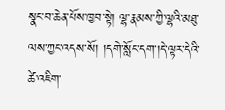སྣང་བ་ཆེན་པོས་ཁྱབ་སྟེ། ལྷ་རྣམས་ཀྱི་ལྷའི་མཐུ་ལས་ཀྱང་འདས་སོ། །དགེ་སློང་དག་།དེ་ལྟར་དེའི་ཚེ་འཇིག་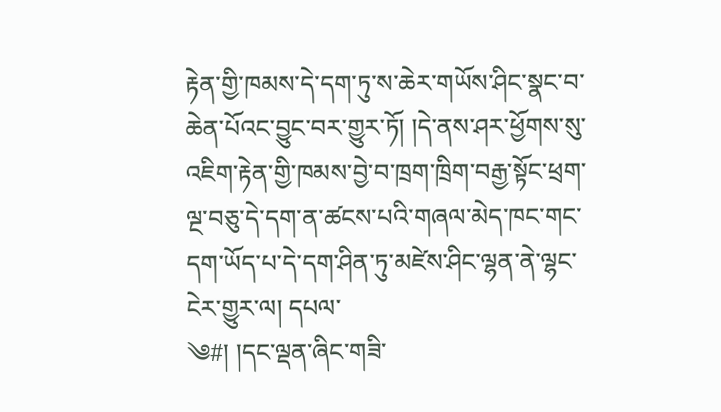རྟེན་གྱི་ཁམས་དེ་དག་ཏུ་ས་ཆེར་གཡོས་ཤིང་སྣང་བ་ཆེན་པོའང་བྱུང་བར་གྱུར་ཏོ། །དེ་ནས་ཤར་ཕྱོགས་སུ་འཇིག་རྟེན་གྱི་ཁམས་བྱེ་བ་ཁྲག་ཁྲིག་བརྒྱ་སྟོང་ཕྲག་ལྔ་བཅུ་དེ་དག་ན་ཚངས་པའི་གཞལ་མེད་ཁང་གང་དག་ཡོད་པ་དེ་དག་ཤིན་ཏུ་མཛེས་ཤིང་ལྷན་ནེ་ལྷང་ངེར་གྱུར་ལ། དཔལ་
༄#། །དང་ལྡན་ཞིང་གཟི་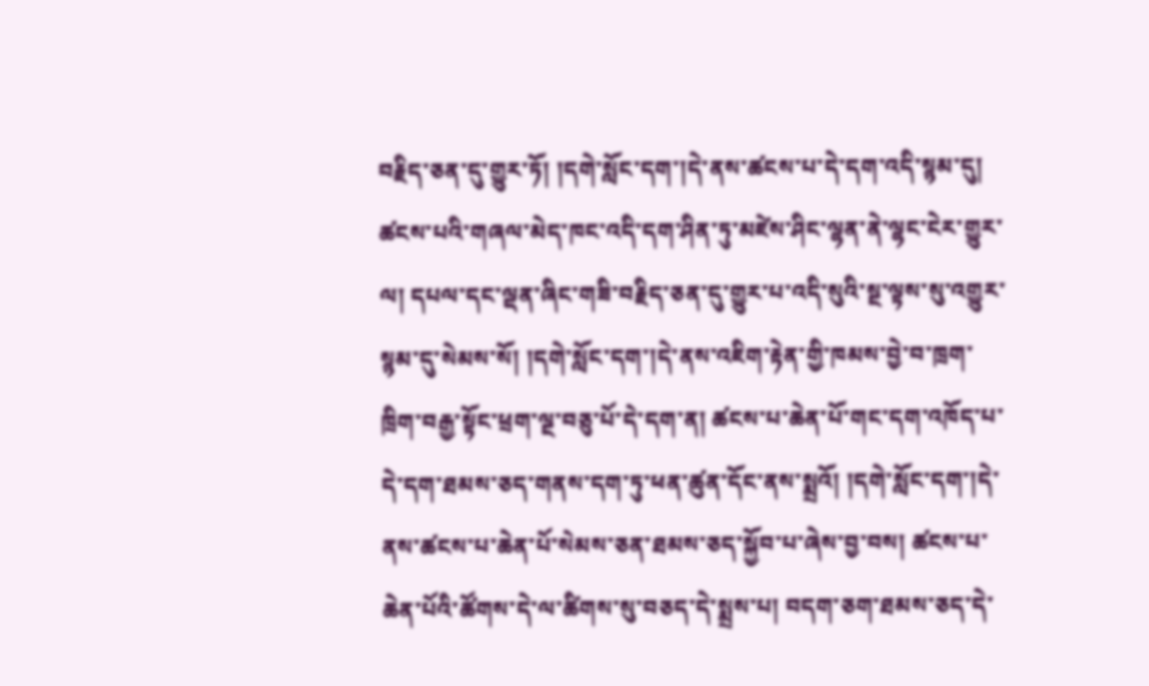བརྗིད་ཅན་དུ་གྱུར་ཏོ། །དགེ་སློང་དག་།དེ་ནས་ཚངས་པ་དེ་དག་འདི་སྙམ་དུ། ཚངས་པའི་གཞལ་མེད་ཁང་འདི་དག་ཤིན་ཏུ་མཛེས་ཤིང་ལྷན་ནེ་ལྷང་ངེར་གྱུར་ལ། དཔལ་དང་ལྡན་ཞིང་གཟི་བརྗིད་ཅན་དུ་གྱུར་པ་འདི་སུའི་སྔ་ལྟས་སུ་འགྱུར་སྙམ་དུ་སེམས་སོ། །དགེ་སློང་དག་།དེ་ནས་འཇིག་རྟེན་གྱི་ཁམས་བྱེ་བ་ཁྲག་ཁྲིག་བརྒྱ་སྟོང་ཕྲག་ལྔ་བཅུ་པོ་དེ་དག་ན། ཚངས་པ་ཆེན་པོ་གང་དག་འཁོད་པ་དེ་དག་ཐམས་ཅད་གནས་དག་ཏུ་ཕན་ཚུན་དོང་ནས་སྨྲའོ། །དགེ་སློང་དག་།དེ་ནས་ཚངས་པ་ཆེན་པོ་སེམས་ཅན་ཐམས་ཅད་སྐྱོབ་པ་ཞེས་བྱ་བས། ཚངས་པ་ཆེན་པོའི་ཚོགས་དེ་ལ་ཚིགས་སུ་བཅད་དེ་སྨྲས་པ། བདག་ཅག་ཐམས་ཅད་དེ་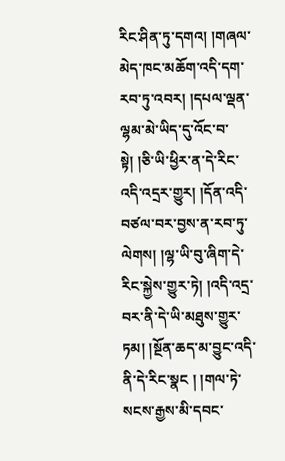རིང་ཤིན་ཏུ་དགའ། །གཞལ་མེད་ཁང་མཆོག་འདི་དག་རབ་ཏུ་འབར། །དཔལ་ལྡན་ལྷམ་མེ་ཡིད་དུ་འོང་བ་སྟེ། །ཅི་ཡི་ཕྱིར་ན་དེ་རིང་འདི་འདྲར་གྱུར། །དོན་འདི་བཙལ་བར་བྱས་ན་རབ་ཏུ་ལེགས། །ལྷ་ཡི་བུ་ཞིག་དེ་རིང་སྐྱེས་གྱུར་ཏེ། །འདི་འདྲ་བར་ནི་དེ་ཡི་མཐུས་གྱུར་ཏམ། །སྔོན་ཆད་མ་བྱུང་འདི་ནི་དེ་རིང་སྣང ། །གལ་ཏེ་སངས་རྒྱས་མི་དབང་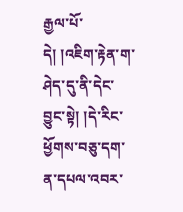རྒྱལ་པོ་དེ། །འཇིག་རྟེན་ག་ཤེད་དུ་ནི་དེང་བྱུང་སྟེ། །དེ་རིང་ཕྱོགས་བཅུ་དག་ན་དཔལ་འབར་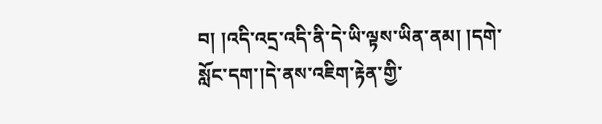བ། །འདི་འདྲ་འདི་ནི་དེ་ཡི་ལྟས་ཡིན་ནམ། །དགེ་སློང་དག་།དེ་ནས་འཇིག་རྟེན་གྱི་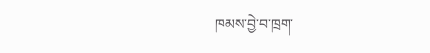ཁམས་བྱེ་བ་ཁྲག་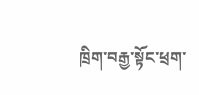ཁྲིག་བརྒྱ་སྟོང་ཕྲག་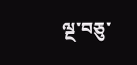ལྔ་བཅུ་